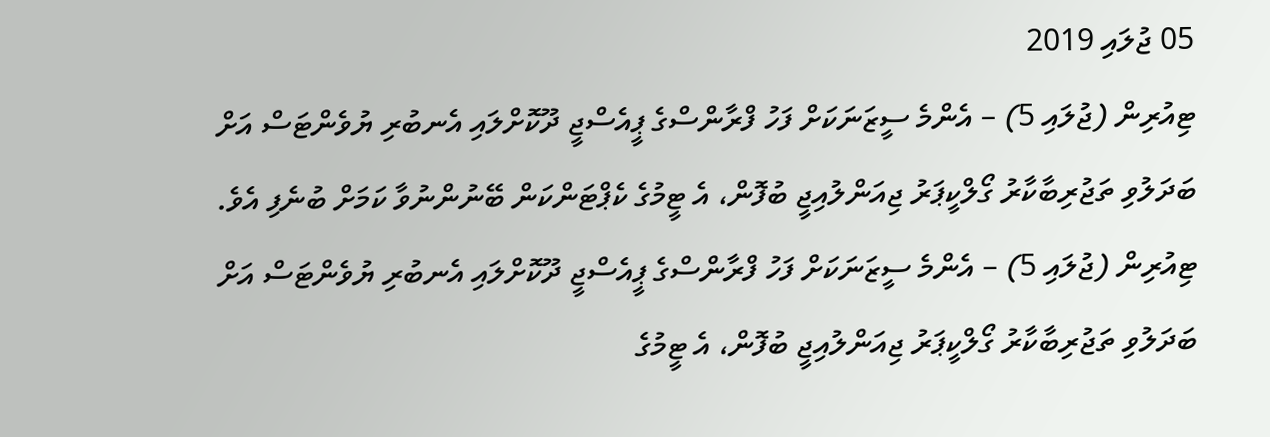05 ޖުލައި 2019
ޓިއުރިން (ޖުލައި 5) – އެންމެ ސީޒަނަކަށް ފަހު ފްރާންސްގެ ޕީއެސްޖީ ދޫކޮށްލައި އެނބުރި ޔުވެންޓަސް އަށް ބަދަލުވި ތަޖުރިބާކާރު ގޯލްކީޕަރު ޖިއަންލުއިޖީ ބުފޮން، އެ ޓީމުގެ ކެޕްޓަންކަން ބޭނުންނުވާ ކަމަށް ބުނެފި އެވެ.
ޓިއުރިން (ޖުލައި 5) – އެންމެ ސީޒަނަކަށް ފަހު ފްރާންސްގެ ޕީއެސްޖީ ދޫކޮށްލައި އެނބުރި ޔުވެންޓަސް އަށް ބަދަލުވި ތަޖުރިބާކާރު ގޯލްކީޕަރު ޖިއަންލުއިޖީ ބުފޮން، އެ ޓީމުގެ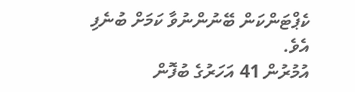ކެޕްޓަންކަން ބޭނުންނުވާ ކަމަށް ބުނެފި އެވެ.
އުމުރުން 41 އަހަރުގެ ބުފޮން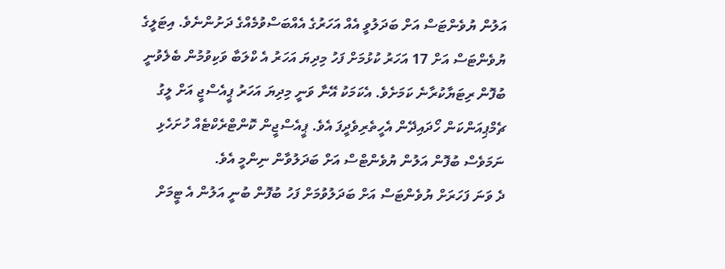އަލުން ޔުވެންޓަސް އަށް ބަދަލުވީ އެއް އަހަރުގެ އެއްބަސްވުމެއްގެ ދަށުންނެވެ. އިޓަލީގެ ޔުވެންޓަސް އަށް 17 އަހަރު ކުޅުމަށް ފަހު މިދިޔަ އަހަރު އެ ކްލަބާ ވަކިވުމުން ބެލެވުނީ ބުފޮން ރިޓަޔާކުރާނެ ކަމަށެވެ. އެކަމަކު އޭނާ ވަނީ މިދިޔަ އަހަރު ޕީއެސްޖީ އަށް ލީގު ޗެމްޕިއަންކަން ހޯދައިދޭން އެހީތެރިވެދީފަ އެވެ. ޕީއެސްޖީން ކޮންޓްރެކްޓެއް ހުށަހެޅި ނަމަވެސް ބުފޮން އަލުން ޔުވެންޓްސް އަށް ބަދަލުވާން ނިންމީ އެވެ.
ދެ ވަނަ ފަހަރަށް ޔުވެންޓަސް އަށް ބަދަލުވުމަށް ފަހު ބުފޮން ބުނީ އަލުން އެ ޓީމަށް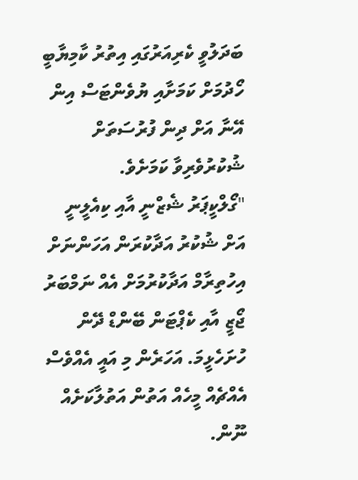ބަދަލުވީ ކެރިއަރުގައި އިތުރު ކާމިޔާބީ ހޯދުމަށް ކަމަށާއި ޔުވެންޓަސް އިން އޭނާ އަށް ދިން ފުރުސަތަށް ޝުކުރުވެރިވާ ކަމަށެވެ.
"ގޯލްކީޕަރު ޝެޒްނީ އާއި ކިއެލީނީ އަށް ޝުކުރު އަދާކުރަން އަހަންނަށް އިހުތިރާމް އަދާކުރުމަށް އެއް ނަމްބަރު ޖޯޒީ އާއި ކެޕްޓަން ބޭންޑް ދޭން ހުށަހެޅީމަ. އަހަރެން މި އައީ އެއްވެސް އެއްޗެއް މީހެއް އަތުން އަތުލާކަށެއް ނޫން.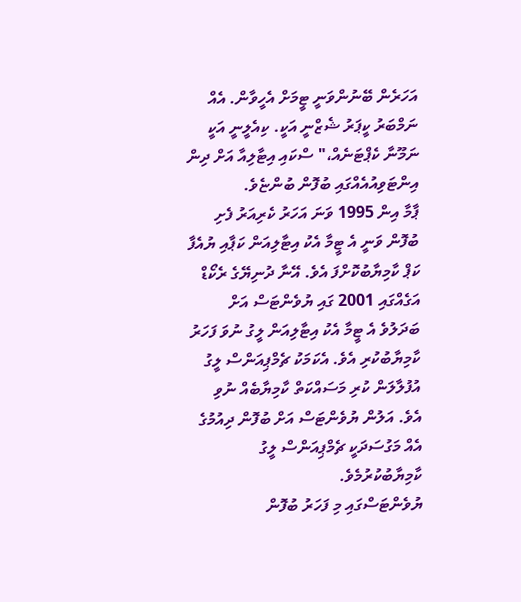އަހަރެން ބޭނުންވަނީ ޓީމަށް އެހީވާން. އެއް ނަމްބަރު ކީޕަރު ޝެޒްނީ އަކީ. ކިއެލީނީ އަކީ ނަމޫނާ ކެޕްޓަނެއް،" ސްކައި އިޓާލިއާ އަށް ދިން އިންޓަވިއުއެއްގައި ބުފޮން ބުންޏެވެ.
ޕާމާ އިން 1995 ވަނަ އަހަރު ކެރިއަރު ފެށި ބުފޮން ވަނީ އެ ޓީމާ އެކު އިޓާލިއަން ކަޕާއި ޔުއެފާ ކަޕް ކާމިޔާބުކޮށްފަ އެވެ. އޭނާ ދުނިޔޭގެ ރެކޯޑް އަގެއްގައި 2001 ގައި ޔުވެންޓަސް އަށް ބަދަލުވެ އެ ޓީމާ އެކު އިޓާލިއަން ލީގު ނުވަ ފަހަރު ކާމިޔާބުކުރި އެވެ. އެކަމަކު ޗެމްޕިއަންސް ލީގު އުފުލާލަން ކުރި މަސައްކަތް ކާމިޔާބެއް ނުވި އެވެ. އަލުން ޔުވެންޓަސް އަށް ބުފޮން ދިއުމުގެ އެއް މަގުސަދަކީ ޗެމްޕިއަންސް ލީގު ކާމިޔާބުކުރުމެވެ.
ޔުވެންޓަސްގައި މި ފަހަރު ބުފޮން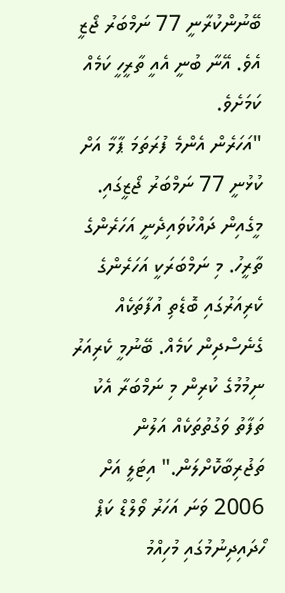ބޭނުންކުރާނީ 77 ނަމްބަރު ޖޯޒީ އެވެ. އޭނާ ބުނީ އެއީ ތާރީހީ ކަމެއް ކަމަށެވެ.
"އަހަރެން އެންމެ ފުރަތަމަ ޕާމާ އަށް ކުޅުނީ 77 ނަމްބަރު ޖޯޒީގައި. މީގެއިން ދައްކުވައިދެނީ އަހަރެންގެ ތާރީހު. މި ނަމްބަރަކީ އަހަރެންގެ ކެރިއަރުގައި ބޮޑެތި އުފާތަކެއް ގެނެސްދިން ކަމެއް. ބޭނުމީ ކެރިއަރު ނިމުމުގެ ކުރިން މި ނަމްބަރާ އެކު ތަފާތު ވަގުތުތަކެއް އަލުން ތަޖުރިބާކޮށްލަން." އިޓަލީ އަށް 2006 ވަނަ އަހަރު ވޯލްޑް ކަޕް ހޯދައިދިނުމުގައި މުހިއްމު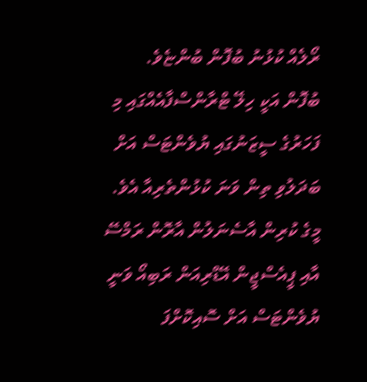ރޯލެއް ކުޅުނު ބުފޮން ބުންޏެވެ.
ބުފޮން އަކީ ހިލޭ ޓްރާންސްފާއެއްގައި މި ފަހަރުގެ ސީޒަނުގައި ޔުވެންޓަސް އަށް ބަދަލުވި ތިން ވަނަ ކުޅުންތެރިއާ އެވެ. މީގެ ކުރިން އާސެނަލުން އާރޮން ރަމްސޭ އާއި ޕީއެސްޖީން އޭޑްރިއަން ރަބިއޯ ވަނީ ޔުވެންޓަސް އަށް ސޮއިކޮށްފަ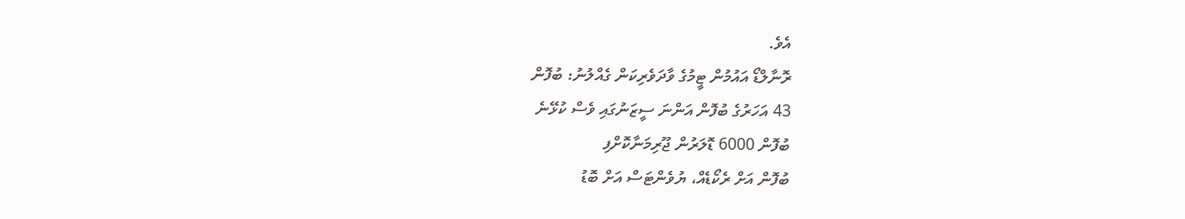އެވެ.
ރޮނާލްޑޯ އައުމުން ޓީމުގެ ވާދަވެރިކަން ގެއްލުނު: ބުފޮން
43 އަހަރުގެ ބުފޮން އަންނަ ސީޒަނުގައި ވެސް ކުޅޭނެ
ބުފޮން 6000 ޑޮލަރުން ޖޫރިމަނާކޮށްފި
ބުފޮން އަށް ރެކޯޑެއް، ޔުވެންޓަސް އަށް ބޮޑު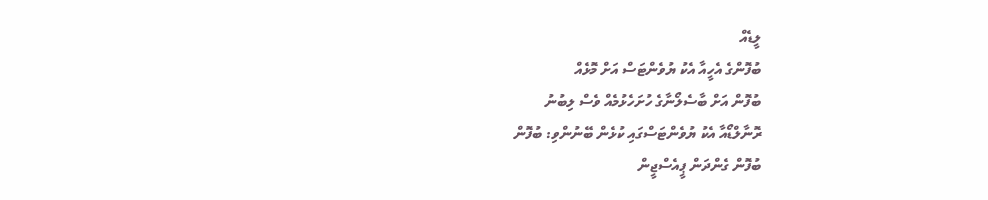ލީޑެއް
ބުފޮންގެ އެހީއާ އެކު ޔުވެންޓަސް އަށް މޮޅެއް
ބުފޮން އަށް ބާސެލޯނާގެ ހުށަހެޅުމެއް ވެސް ލިބުނު
ރޮނާލްޑޯއާ އެކު ޔުވެންޓަސްގައި ކުޅެން ބޭނުންވި: ބުފޮން
ބުފޮން ގެންދަން ޕީއެސްޖީން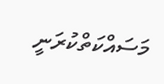މަސައްކަތްކުރަނީ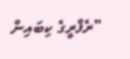"ރެފްރީގެ ކިބައިން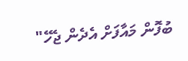ބުފޮން މައާފަށް އެދެން ޖެހޭ"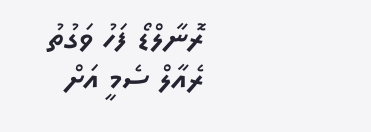ރޮނާލްޑޯ ފަހު ވަގުތު ރެއާލް ސެމީ އަށް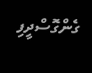ގެންގޮސްދީފި